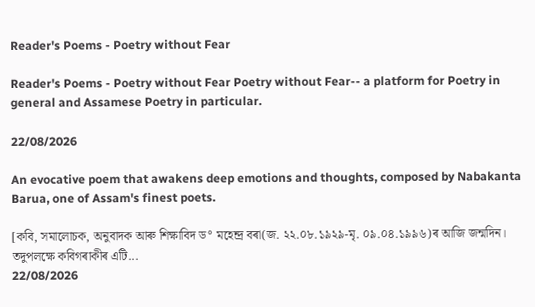Reader's Poems - Poetry without Fear

Reader's Poems - Poetry without Fear Poetry without Fear-- a platform for Poetry in general and Assamese Poetry in particular.

22/08/2026

An evocative poem that awakens deep emotions and thoughts, composed by Nabakanta Barua, one of Assam's finest poets.

[কবি, সমালোচক, অনুবাদক আৰু শিক্ষাবিদ ড° মহেন্দ্ৰ বৰা(জ. ২২.০৮.১৯২৯-মৃ. ০৯.০৪.১৯৯৬)ৰ আজি জন্মদিন। তদুপলক্ষে কবিগৰাকীৰ এটি...
22/08/2026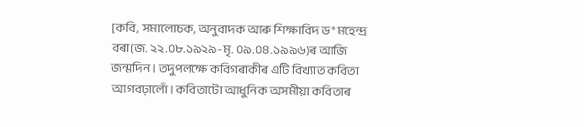[কবি, সমালোচক, অনুবাদক আৰু শিক্ষাবিদ ড° মহেন্দ্ৰ বৰা(জ. ২২.০৮.১৯২৯-মৃ. ০৯.০৪.১৯৯৬)ৰ আজি জন্মদিন। তদুপলক্ষে কবিগৰাকীৰ এটি বিখ্যাত কবিতা আগবঢ়ালোঁ। কবিতাটো আধুনিক অসমীয়া কবিতাৰ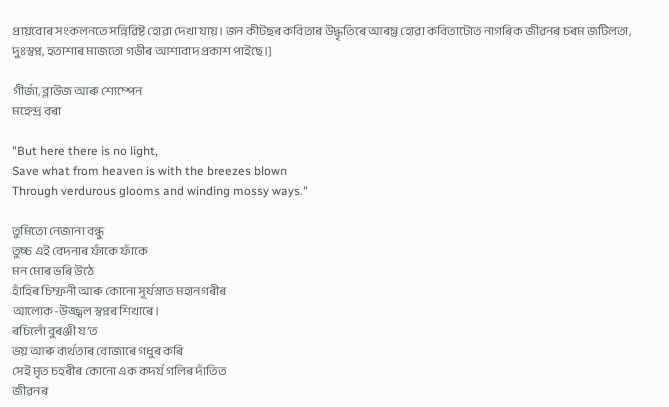প্ৰায়বোৰ সংকলনতে সন্নিৱিষ্ট হোৱা দেখা যায়। জন কীটছৰ কবিতাৰ উদ্ধৃতিৰে আৰম্ভ হোৱা কবিতাটোত নাগৰিক জীৱনৰ চৰম জটিলতা, দুঃস্বপ্ন, হতাশাৰ মাজতো গভীৰ আশাবাদ প্ৰকাশ পাইছে।]

গীৰ্জা, ব্লাউজ আৰু শ্যেম্পেন
মহেন্দ্ৰ বৰা

"But here there is no light,
Save what from heaven is with the breezes blown
Through verdurous glooms and winding mossy ways."

তুমিতো নেজানা বন্ধু
তুচ্চ এই বেদনাৰ ফাঁকে ফাঁকে
মন মোৰ ভৰি উঠে
হাঁহিৰ চিম্ফনী আৰু কোনো সূৰ্যস্নাত মহানগৰীৰ
আলোক-উজ্জ্বল স্বপ্নৰ শিখাৰে।
ৰচিলোঁ বুৰঞ্জী য’ত
ভয় আৰু ব্যৰ্থতাৰ বোজাৰে গধুৰ কৰি
সেই মৃত চহৰীৰ কোনো এক কদৰ্য গলিৰ দাঁতিত
জীৱনৰ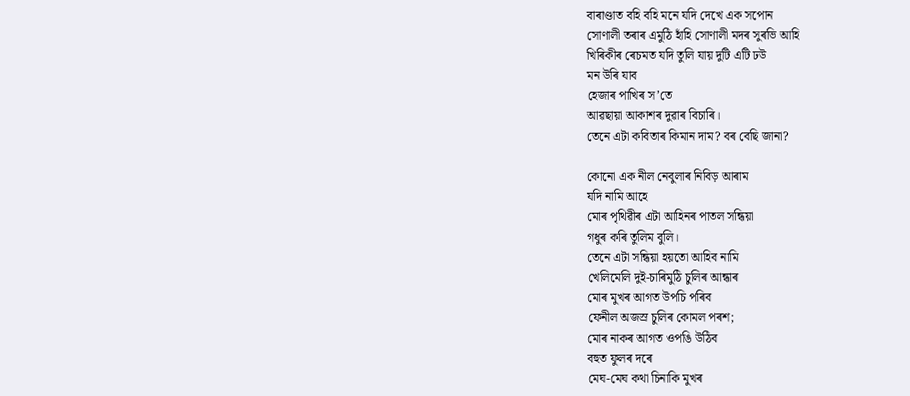বাৰাণ্ডাত বহি বহি মনে যদি দেখে এক সপোন
সোণালী তৰাৰ এমুঠি হাঁহি সোণালী মদৰ সুৰভি আহি
খিৰিকীৰ ৰেচমত যদি তুলি যায় দুটি এটি ঢউ
মন উৰি যাব
হেজাৰ পাখিৰ স’তে
আৱছায়া আকাশৰ দুৱাৰ বিচাৰি।
তেনে এটা কবিতাৰ কিমান দাম? বৰ বেছি জানা?

কোনো এক নীল নেবুলাৰ নিবিড় আৰাম
যদি নামি আহে
মোৰ পৃথিৱীৰ এটা আহিনৰ পাতল সন্ধিয়া
গধুৰ কৰি তুলিম বুলি।
তেনে এটা সন্ধিয়া হয়তো আহিব নামি
খেলিমেলি দুই-চাৰিমুঠি চুলিৰ আন্ধাৰ
মোৰ মুখৰ আগত উপচি পৰিব
ফেনীল অজস্ৰ চুলিৰ কোমল পৰশ;
মোৰ নাকৰ আগত ওপঙি উঠিব
বহুত ফুলৰ দৰে
মেঘ-মেঘ কথা চিনাকি মুখৰ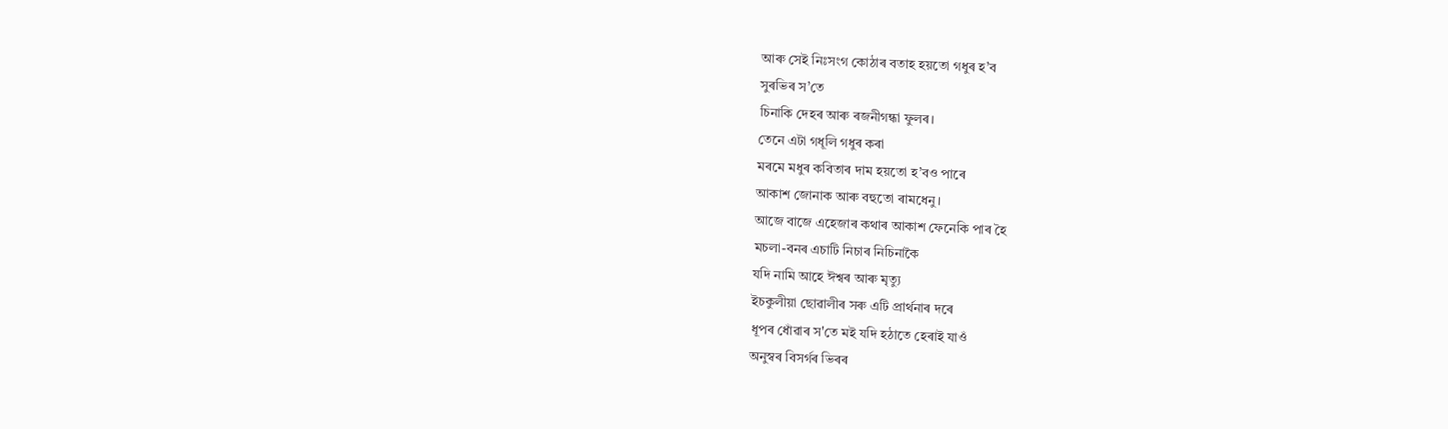আৰু সেই নিঃসংগ কোঠাৰ বতাহ হয়তো গধুৰ হ’ব
সুৰভিৰ স’তে
চিনাকি দেহৰ আৰু ৰজনীগন্ধা ফুলৰ।
তেনে এটা গধূলি গধুৰ কৰা
মৰমে মধুৰ কবিতাৰ দাম হয়তো হ’বও পাৰে
আকাশ জোনাক আৰু বহুতো ৰামধেনু।
আজে বাজে এহেজাৰ কথাৰ আকাশ ফেনেকি পাৰ হৈ
মচলা-বনৰ এচাটি নিচাৰ নিচিনাকৈ
যদি নামি আহে ঈশ্বৰ আৰু মৃত্যু
ইচকুলীয়া ছোৱালীৰ সৰু এটি প্ৰাৰ্থনাৰ দৰে
ধূপৰ ধোঁৱাৰ স'তে মই যদি হঠাতে হেৰাই যাওঁ
অনুস্বৰ বিসৰ্গৰ ভিৰৰ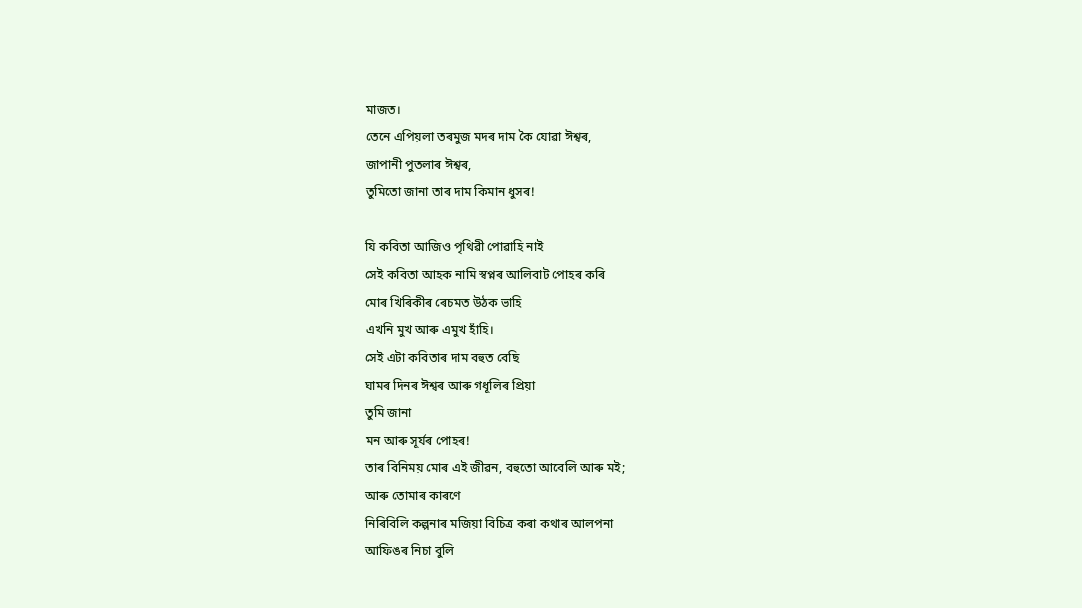মাজত।
তেনে এপিয়লা তৰমুজ মদৰ দাম কৈ যোৱা ঈশ্বৰ,
জাপানী পুতলাৰ ঈশ্বৰ,
তুমিতো জানা তাৰ দাম কিমান ধুসৰ!

যি কবিতা আজিও পৃথিৱী পোৱাহি নাই
সেই কবিতা আহক নামি স্বপ্নৰ আলিবাট পোহৰ কৰি
মোৰ খিৰিকীৰ ৰেচমত উঠক ভাহি
এখনি মুখ আৰু এমুখ হাঁহি।
সেই এটা কবিতাৰ দাম বহুত বেছি
ঘামৰ দিনৰ ঈশ্বৰ আৰু গধূলিৰ প্ৰিয়া
তুমি জানা
মন আৰু সূৰ্যৰ পোহৰ!
তাৰ বিনিময় মোৰ এই জীৱন, বহুতো আবেলি আৰু মই;
আৰু তোমাৰ কাৰণে
নিৰিবিলি কল্পনাৰ মজিয়া বিচিত্ৰ কৰা কথাৰ আলপনা
আফিঙৰ নিচা বুলি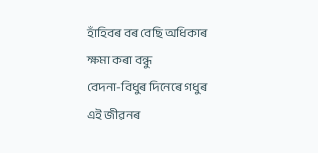হাঁহিবৰ বৰ বেছি অধিকাৰ
ক্ষমা কৰা বন্ধু
বেদনা-বিধুৰ দিনেৰে গধুৰ এই জীৱনৰ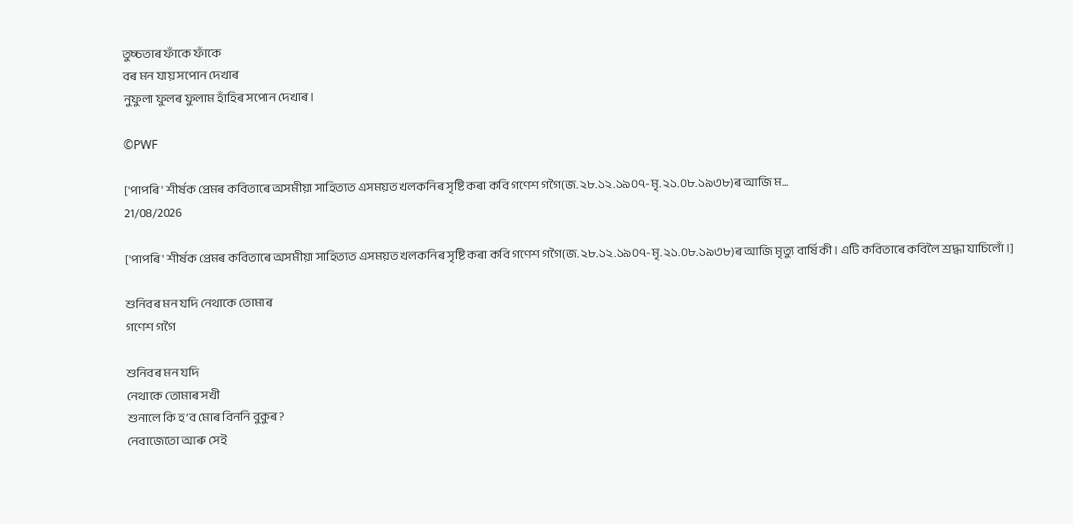তুচ্চতাৰ ফাঁকে ফাঁকে
বৰ মন যায় সপোন দেখাৰ
নুফুলা ফুলৰ ফুলাম হাঁহিৰ সপোন দেখাৰ।

©PWF

['পাপৰি' শীৰ্ষক প্ৰেমৰ কবিতাৰে অসমীয়া সাহিত্যত এসময়ত খলকনিৰ সৃষ্টি কৰা কবি গণেশ গগৈ(জ. ২৮.১২.১৯০৭-মৃ. ২১.০৮.১৯৩৮)ৰ আজি ম...
21/08/2026

['পাপৰি' শীৰ্ষক প্ৰেমৰ কবিতাৰে অসমীয়া সাহিত্যত এসময়ত খলকনিৰ সৃষ্টি কৰা কবি গণেশ গগৈ(জ. ২৮.১২.১৯০৭-মৃ. ২১.০৮.১৯৩৮)ৰ আজি মৃত্যু বাৰ্ষিকী। এটি কবিতাৰে কবিলৈ শ্ৰদ্ধা যাচিলোঁ।]

শুনিবৰ মন যদি নেথাকে তোমাৰ
গণেশ গগৈ

শুনিবৰ মন যদি
নেথাকে তোমাৰ সখী
শুনালে কি হ’ব মোৰ বিননি বুকুৰ?
নেবাজেতো আৰু সেই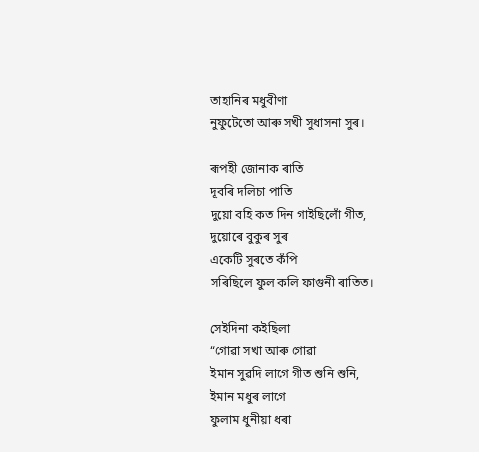তাহানিৰ মধুবীণা
নুফুটেতো আৰু সখী সুধাসনা সুৰ।

ৰূপহী জোনাক ৰাতি
দূবৰি দলিচা পাতি
দুয়ো বহি কত দিন গাইছিলোঁ গীত,
দুয়োৰে বুকুৰ সুৰ
একেটি সুৰতে কঁপি
সৰিছিলে ফুল কলি ফাগুনী ৰাতিত।

সেইদিনা কইছিলা
“গোৱা সখা আৰু গোৱা
ইমান সুৱদি লাগে গীত শুনি শুনি,
ইমান মধুৰ লাগে
ফুলাম ধুনীয়া ধৰা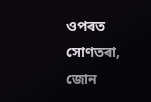ওপৰত সোণতৰা, জোন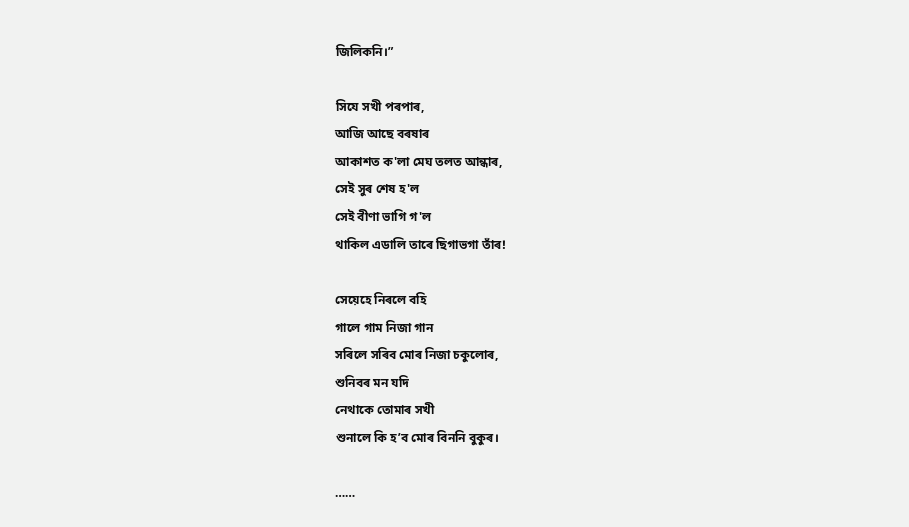জিলিকনি।”

সিযে সখী পৰপাৰ,
আজি আছে বৰষাৰ
আকাশত ক'লা মেঘ তলত আন্ধাৰ,
সেই সুৰ শেষ হ'ল
সেই বীণা ভাগি গ'ল
থাকিল এডালি তাৰে ছিগাভগা তাঁৰ!

সেয়েহে নিৰলে বহি
গালে গাম নিজা গান
সৰিলে সৰিব মোৰ নিজা চকুলোৰ,
শুনিবৰ মন যদি
নেথাকে তোমাৰ সখী
শুনালে কি হ’ব মোৰ বিননি বুকুৰ।

……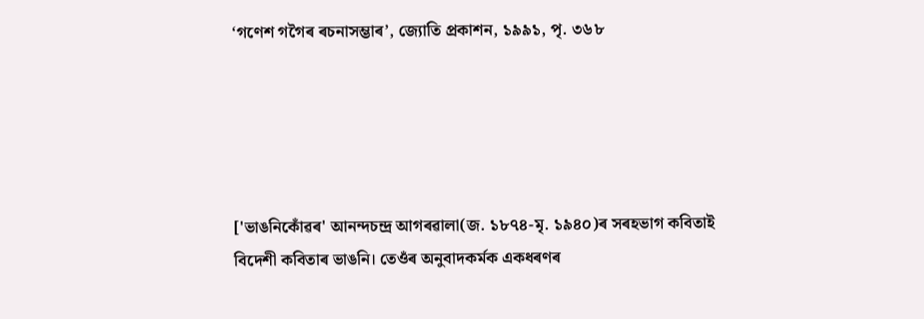‘গণেশ গগৈৰ ৰচনাসম্ভাৰ’, জ্যোতি প্ৰকাশন, ১৯৯১, পৃ. ৩৬৮





['ভাঙনিকোঁৱৰ' আনন্দচন্দ্ৰ আগৰৱালা(জ. ১৮৭৪-মৃ. ১৯৪০)ৰ সৰহভাগ কবিতাই বিদেশী কবিতাৰ ভাঙনি। তেওঁৰ অনুবাদকৰ্মক একধৰণৰ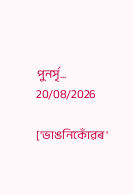পুনৰ্সৃ...
20/08/2026

['ভাঙনিকোঁৱৰ'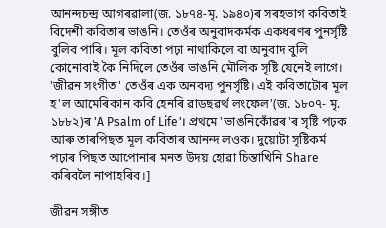আনন্দচন্দ্ৰ আগৰৱালা(জ. ১৮৭৪-মৃ. ১৯৪০)ৰ সৰহভাগ কবিতাই বিদেশী কবিতাৰ ভাঙনি। তেওঁৰ অনুবাদকৰ্মক একধৰণৰ পুনৰ্সৃষ্টি বুলিব পাৰি। মূল কবিতা পঢ়া নাথাকিলে বা অনুবাদ বুলি কোনোবাই কৈ নিদিলে তেওঁৰ ভাঙনি মৌলিক সৃষ্টি যেনেই লাগে। 'জীৱন সংগীত' তেওঁৰ এক অনবদ্য পুনৰ্সৃষ্টি। এই কবিতাটোৰ মূল হ'ল আমেৰিকান কবি হেনৰি ৱাডছৱৰ্থ লংফেল'(জ. ১৮০৭- মৃ. ১৮৮২)ৰ 'A Psalm of Life'। প্ৰথমে 'ভাঙনিকোঁৱৰ'ৰ সৃষ্টি পঢ়ক আৰু তাৰপিছত মূল কবিতাৰ আনন্দ লওক। দুয়োটা সৃষ্টিকৰ্ম পঢ়াৰ পিছত আপোনাৰ মনত উদয় হোৱা চিন্তাখিনি Share কৰিবলৈ নাপাহৰিব।]

জীৱন সঙ্গীত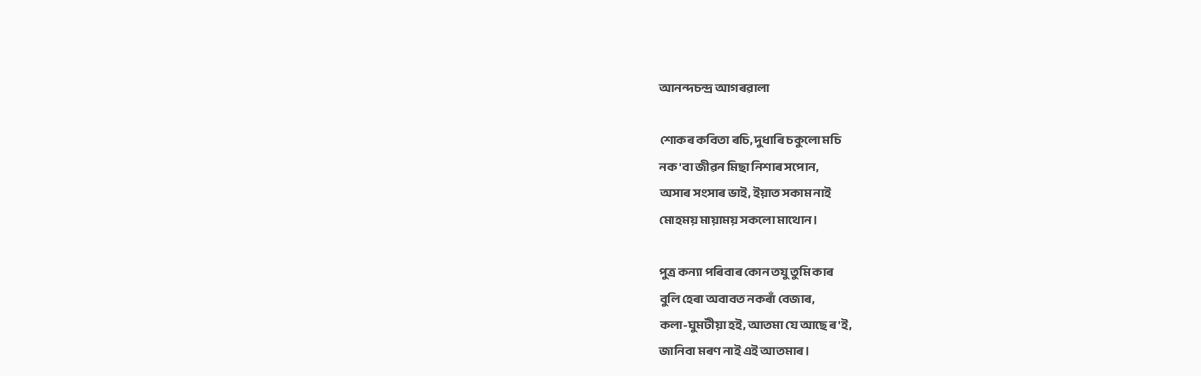আনন্দচন্দ্ৰ আগৰৱালা

শোকৰ কবিতা ৰচি, দুধাৰি চকুলো মচি
নক'বা জীৱন মিছা নিশাৰ সপোন,
অসাৰ সংসাৰ ভাই, ইয়াত সকাম নাই
মোহময় মায়াময় সকলো মাথোন।

পুত্ৰ কন্যা পৰিবাৰ কোন তযু তুমি কাৰ
বুলি হেৰা অবাবত নকৰাঁ বেজাৰ,
কলা-ঘুমটীয়া হই, আতমা যে আছে ৰ'ই,
জানিবা মৰণ নাই এই আতমাৰ।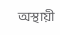অস্থায়ী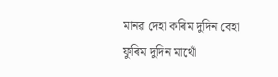মানৱ দেহা কৰিম দুদিন বেহা
ফুৰিম দুদিন মাথোঁ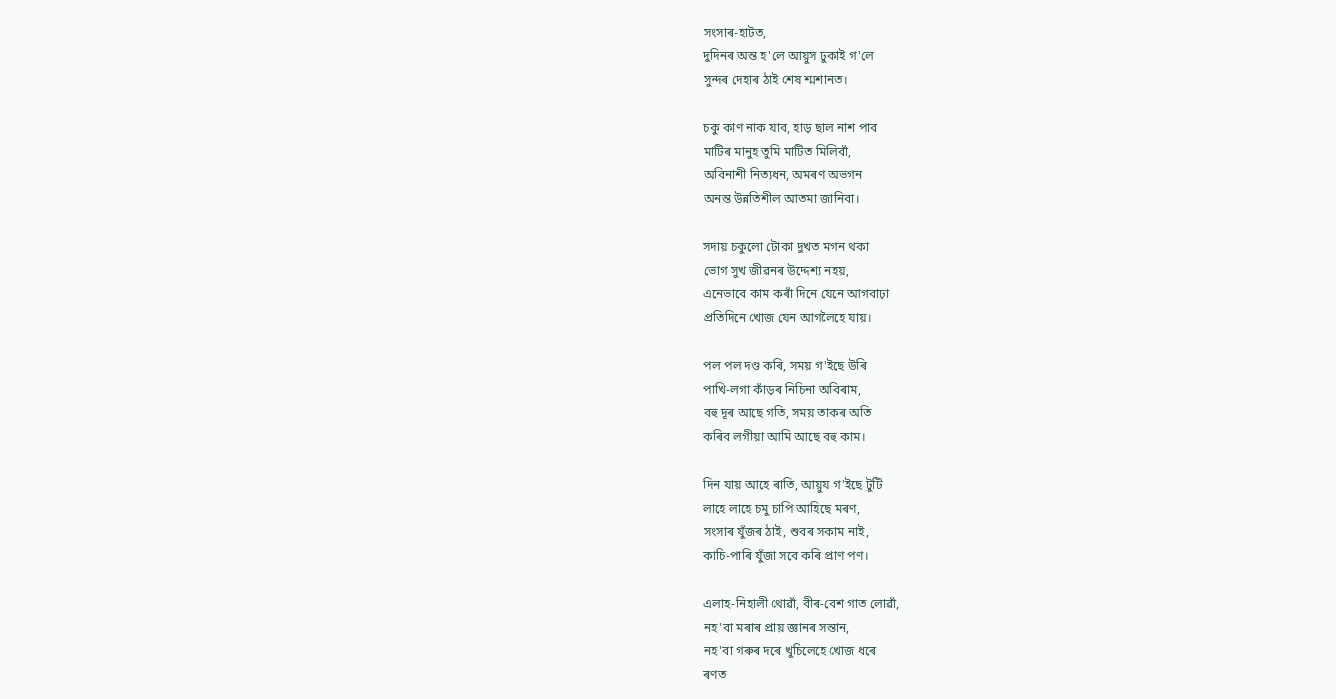সংসাৰ-হাটত,
দুদিনৰ অন্ত হ'লে আয়ুস ঢুকাই গ'লে
সুন্দৰ দেহাৰ ঠাই শেষ শ্মশানত।

চকু কাণ নাক যাব, হাড় ছাল নাশ পাব
মাটিৰ মানুহ তুমি মাটিত মিলিবাঁ,
অবিনাশী নিত্যধন, অমৰণ অভগন
অনন্ত উন্নতিশীল আতমা জানিবা।

সদায় চকুলো টোকা দুখত মগন থকা
ভোগ সুখ জীৱনৰ উদ্দেশ্য নহয়,
এনেভাবে কাম কৰাঁ দিনে যেনে আগবাঢ়া
প্ৰতিদিনে খোজ যেন আগলৈহে যায়।

পল পল দণ্ড কৰি, সময় গ'ইছে উৰি
পাখি-লগা কাঁড়ৰ নিচিনা অবিৰাম,
বহু দূৰ আছে গতি, সময় তাকৰ অতি
কৰিব লগীয়া আমি আছে বহু কাম।

দিন যায় আহে ৰাতি, আয়ুয গ'ইছে টুটি
লাহে লাহে চমু চাপি আহিছে মৰণ,
সংসাৰ যুঁজৰ ঠাই, শুবৰ সকাম নাই,
কাচি-পাৰি যুঁজা সবে কৰি প্ৰাণ পণ।

এলাহ-নিহালী থোৱাঁ, বীৰ-বেশ গাত লোৱাঁ,
নহ'বা মৰাৰ প্ৰায় জ্ঞানৰ সন্তান,
নহ'বা গৰুৰ দৰে খুচিলেহে খোজ ধৰে
ৰণত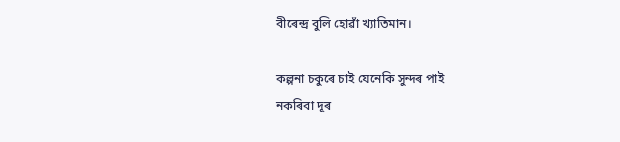বীৰেন্দ্ৰ বুলি হোৱাঁ খ্যাতিমান।

কল্পনা চকুৰে চাই যেনেকি সুন্দৰ পাই
নকৰিবা দূৰ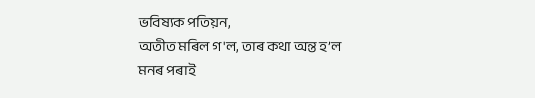ভবিষ্যক পতিয়ন,
অতীত মৰিল গ'ল, তাৰ কথা অন্ত হ’ল
মনৰ পৰাই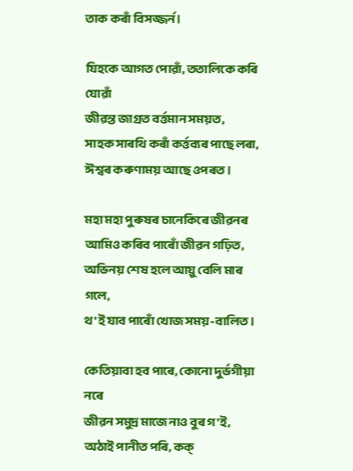তাক কৰাঁ বিসজ্জৰ্ন।

যিহকে আগত পোৱাঁ, ততালিকে কৰি যোৱাঁ
জীৱন্ত জাগ্ৰত বৰ্ত্তমান সময়ত,
সাহক সাৰথি কৰাঁ কৰ্ত্তব্যৰ পাছে লৰা,
ঈশ্বৰ কৰুণাময় আছে ওপৰত।

মহা মহা পুৰুষৰ চানেকিৰে জীৱনৰ
আমিও কৰিব পাৰোঁ জীৱন গঢ়িত,
অভিনয় শেষ হলে আয়ু বেলি মাৰ গলে,
থ'ই যাব পাৰোঁ খোজ সময়-বালিত।

কেতিয়াবা হব পাৰে, কোনো দুৰ্ভগীয়া নৰে
জীৱন সমুদ্ৰ মাজে নাও বুৰ গ'ই,
অঠাই পানীত পৰি, কক্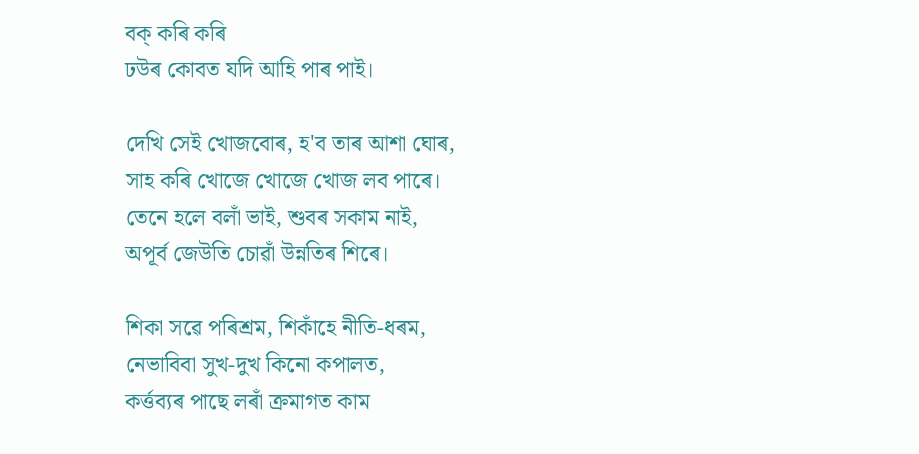বক্ কৰি কৰি
ঢউৰ কোবত যদি আহি পাৰ পাই।

দেখি সেই খোজবোৰ, হ'ব তাৰ আশা ঘোৰ,
সাহ কৰি খোজে খোজে খোজ লব পাৰে।
তেনে হলে বলাঁ ভাই, শুবৰ সকাম নাই,
অপূৰ্ব জেউতি চোৱাঁ উন্নতিৰ শিৰে।

শিকা সৱে পৰিশ্ৰম, শিকাঁহে নীতি-ধৰম,
নেভাবিবা সুখ-দুখ কিনো কপালত,
কৰ্ত্তব্যৰ পাছে লৰাঁ ক্ৰমাগত কাম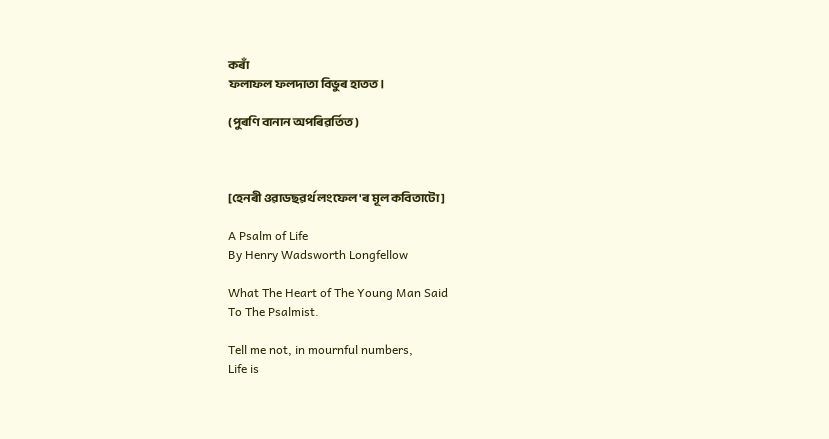কৰাঁ
ফলাফল ফলদাতা বিভুৰ হাতত।

(পুৰণি বানান অপৰিৱৰ্তিত)



[হেনৰী ওৱাডছৱৰ্থ লংফেল'ৰ মূল কবিতাটো]

A Psalm of Life
By Henry Wadsworth Longfellow

What The Heart of The Young Man Said
To The Psalmist.

Tell me not, in mournful numbers,
Life is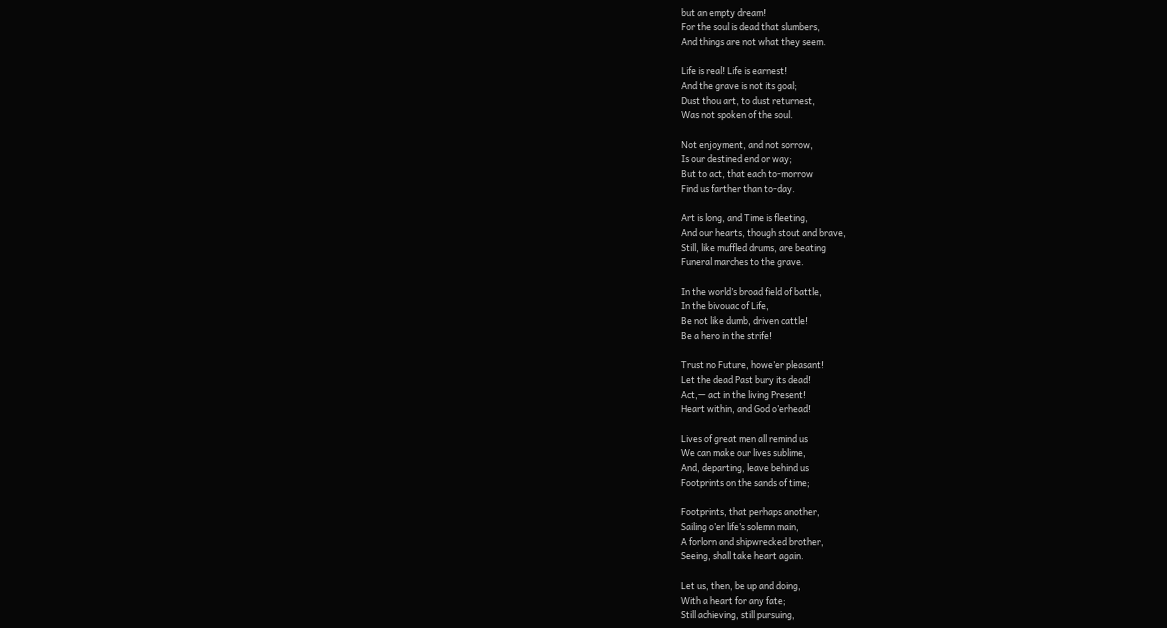but an empty dream!
For the soul is dead that slumbers,
And things are not what they seem.

Life is real! Life is earnest!
And the grave is not its goal;
Dust thou art, to dust returnest,
Was not spoken of the soul.

Not enjoyment, and not sorrow,
Is our destined end or way;
But to act, that each to-morrow
Find us farther than to-day.

Art is long, and Time is fleeting,
And our hearts, though stout and brave,
Still, like muffled drums, are beating
Funeral marches to the grave.

In the world’s broad field of battle,
In the bivouac of Life,
Be not like dumb, driven cattle!
Be a hero in the strife!

Trust no Future, howe’er pleasant!
Let the dead Past bury its dead!
Act,— act in the living Present!
Heart within, and God o’erhead!

Lives of great men all remind us
We can make our lives sublime,
And, departing, leave behind us
Footprints on the sands of time;

Footprints, that perhaps another,
Sailing o’er life’s solemn main,
A forlorn and shipwrecked brother,
Seeing, shall take heart again.

Let us, then, be up and doing,
With a heart for any fate;
Still achieving, still pursuing,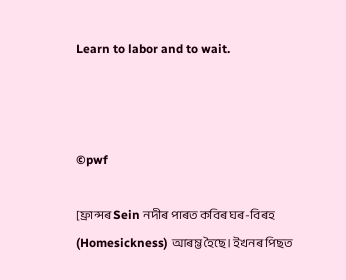Learn to labor and to wait.



©pwf

[ফ্ৰান্সৰ Sein নদীৰ পাৰত কবিৰ ঘৰ-বিৰহ (Homesickness) আৰম্ভ হৈছে। ইখনৰ পিছত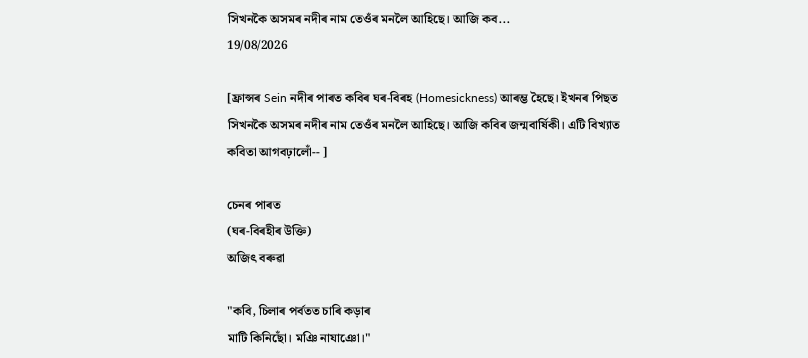সিখনকৈ অসমৰ নদীৰ নাম তেওঁৰ মনলৈ আহিছে। আজি কব...
19/08/2026

[ফ্ৰান্সৰ Sein নদীৰ পাৰত কবিৰ ঘৰ-বিৰহ (Homesickness) আৰম্ভ হৈছে। ইখনৰ পিছত সিখনকৈ অসমৰ নদীৰ নাম তেওঁৰ মনলৈ আহিছে। আজি কবিৰ জন্মবাৰ্ষিকী। এটি বিখ্যাত কবিতা আগবঢ়ালোঁ-- ]

চেনৰ পাৰত
(ঘৰ-বিৰহীৰ উক্তি)
অজিৎ বৰুৱা

"কবি, চিলাৰ পৰ্বতত চাৰি কড়াৰ
মাটি কিনিছোঁ। মঞি নাযাঞো।"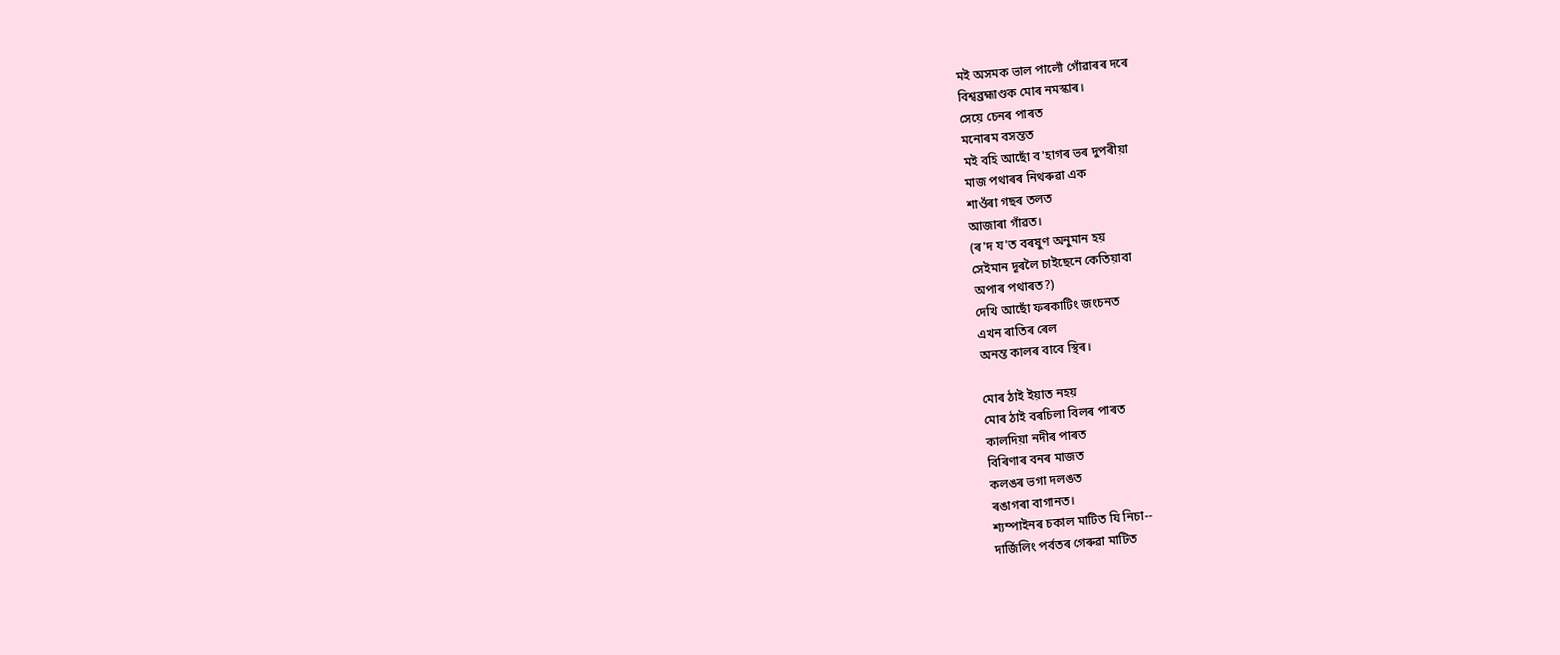মই অসমক ভাল পালোঁ গোঁৱাৰৰ দৰে
বিশ্বব্ৰহ্মাণ্ডক মোৰ নমস্কাৰ।
সেয়ে চেনৰ পাৰত
মনোৰম বসন্তত
মই বহি আছোঁ ব'হাগৰ ভৰ দুপৰীয়া
মাজ পথাৰৰ নিথৰুৱা এক
শাওঁৰা গছৰ তলত
আজাৰা গাঁৱত।
(ৰ'দ য'ত বৰষুণ অনুমান হয়
সেইমান দূৰলৈ চাইছেনে কেতিয়াবা
অপাৰ পথাৰত?)
দেখি আছোঁ ফৰকাটিং জংচনত
এখন ৰাতিৰ ৰেল
অনন্ত কালৰ বাবে স্থিৰ।

মোৰ ঠাই ইয়াত নহয়
মোৰ ঠাই বৰচিলা বিলৰ পাৰত
কালদিয়া নদীৰ পাৰত
বিৰিণাৰ বনৰ মাজত
কলঙৰ ভগা দলঙত
ৰঙাগৰা বাগানত।
শ্যম্পাইনৰ চকাল মাটিত যি নিচা--
দার্জিলিং পৰ্বতৰ গেৰুৱা মাটিত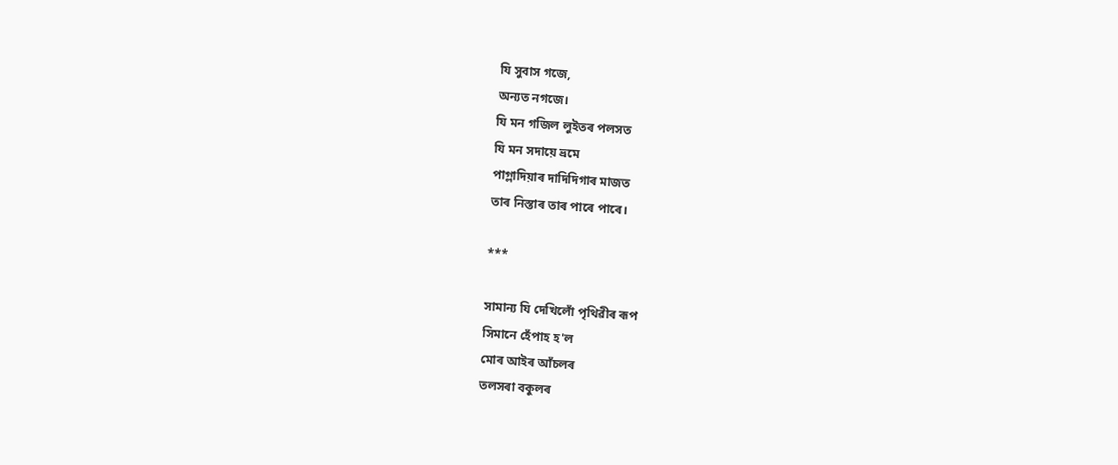যি সুবাস গজে,
অন্যত নগজে।
যি মন গজিল লুইতৰ পলসত
যি মন সদায়ে ভ্রমে
পাগ্লাদিয়াৰ দাদিদিগাৰ মাজত
তাৰ নিস্তাৰ তাৰ পাৰে পাৰে।

***

সামান্য যি দেখিলোঁ পৃথিৱীৰ ৰূপ
সিমানে হেঁপাহ হ'ল
মোৰ আইৰ আঁচলৰ
তলসৰা বকুলৰ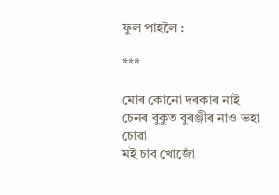ফুল পাহলৈ :

***

মোৰ কোনো দৰকাৰ নাই
চেনৰ বুকুত বুৰঞ্জীৰ নাও ভহা চোৱা
মই চাব খোজোঁ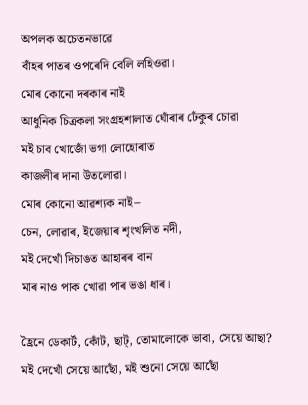অপলক অচেতনভাৱে
বাঁহৰ পাতৰ ওপৰেদি বেলি লহিওৱা।
মোৰ কোনো দৰকাৰ নাই
আধুনিক চিত্রকলা সংগ্রহশালাত ঘোঁৰাৰ ঢেঁকুৰ চোৱা
মই চাব খোজোঁ ভগা লোহোৰাত
কাজলীৰ দানা উতলোৱা।
মোৰ কোনো আৱশ্যক নাই--
চেন, লোৱাৰ, ইজেয়াৰ শৃংখলিত নদী,
মই দেখোঁ দিচাঙত আহাৰৰ বান
মাৰ নাও পাক খোৱা পাৰ ভঙা ধাৰ।

হ্ৰৈনে ডেকার্ট, কোঁট, ছাট্, তোমালোকে ভাবা, সেয়ে আছা?
মই দেখোঁ সেয়ে আছোঁ, মই শুনো সেয়ে আছোঁ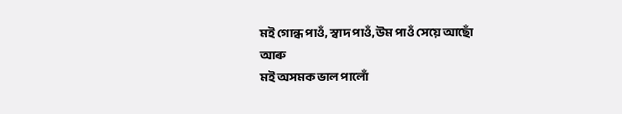মই গোন্ধ পাওঁ, স্বাদ পাওঁ, উম পাওঁ সেয়ে আছোঁ
আৰু
মই অসমক ভাল পালোঁ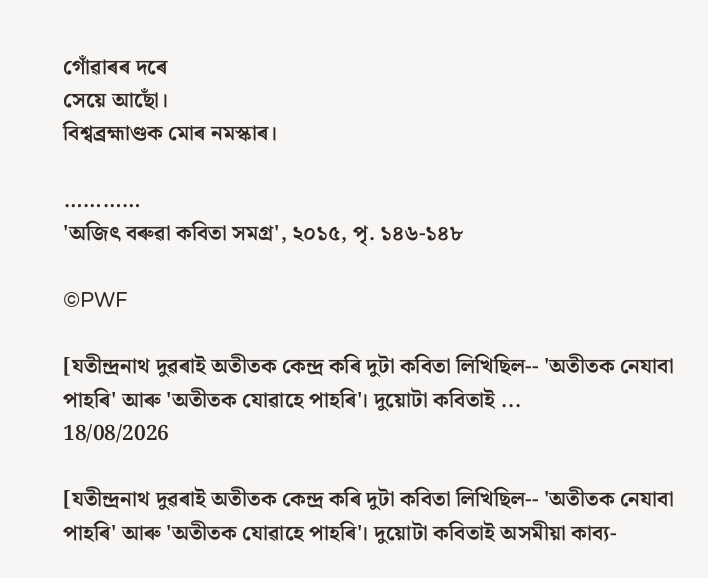গোঁৱাৰৰ দৰে
সেয়ে আছোঁ।
বিশ্বব্ৰহ্মাণ্ডক মোৰ নমস্কাৰ।

…………
'অজিৎ বৰুৱা কবিতা সমগ্ৰ', ২০১৫, পৃ. ১৪৬-১৪৮

©PWF

[যতীন্দ্ৰনাথ দুৱৰাই অতীতক কেন্দ্ৰ কৰি দুটা কবিতা লিখিছিল-- 'অতীতক নেযাবা পাহৰি' আৰু 'অতীতক যোৱাহে পাহৰি'। দুয়োটা কবিতাই ...
18/08/2026

[যতীন্দ্ৰনাথ দুৱৰাই অতীতক কেন্দ্ৰ কৰি দুটা কবিতা লিখিছিল-- 'অতীতক নেযাবা পাহৰি' আৰু 'অতীতক যোৱাহে পাহৰি'। দুয়োটা কবিতাই অসমীয়া কাব্য-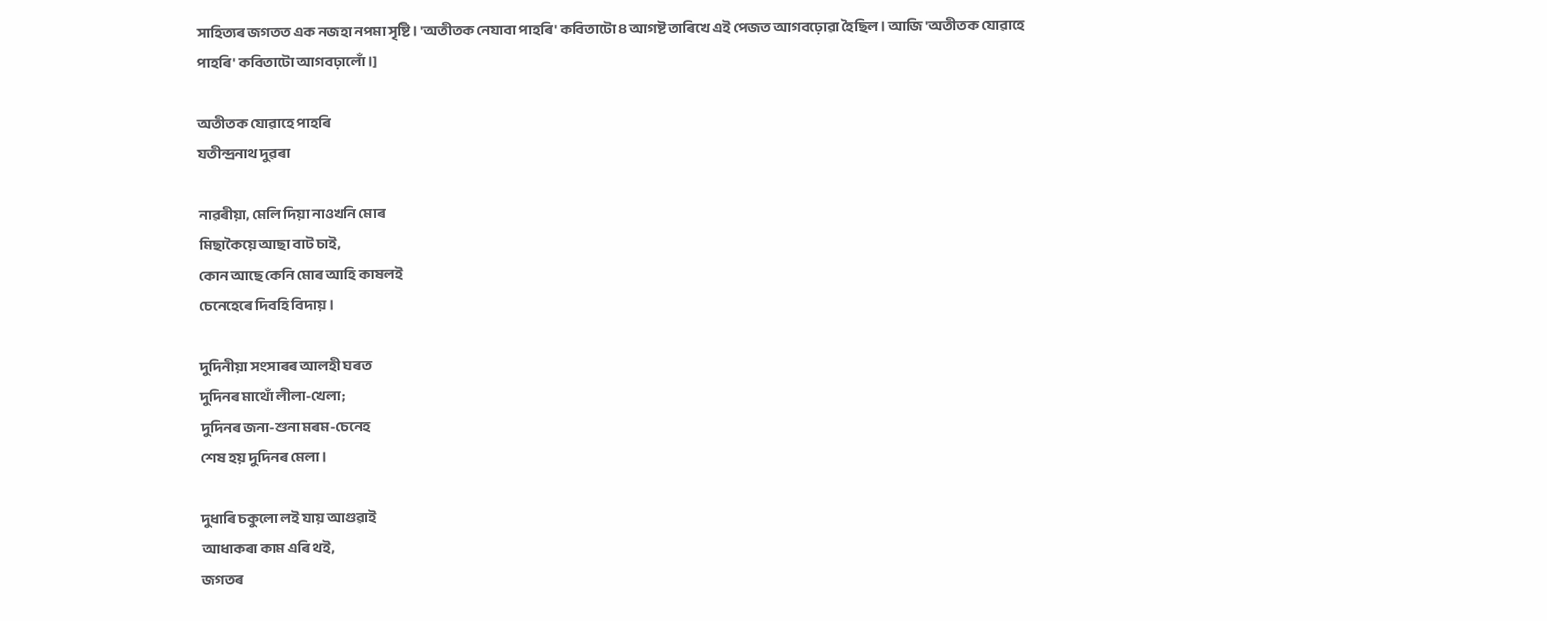সাহিত্যৰ জগতত এক নজহা নপমা সৃষ্টি। 'অতীতক নেযাবা পাহৰি' কবিতাটো ৪ আগষ্ট তাৰিখে এই পেজত আগবঢ়োৱা হৈছিল। আজি 'অতীতক যোৱাহে পাহৰি' কবিতাটো আগবঢ়ালোঁ।]

অতীতক যোৱাহে পাহৰি
যতীন্দ্ৰনাথ দুৱৰা

নাৱৰীয়া, মেলি দিয়া নাওখনি মোৰ
মিছাকৈয়ে আছা বাট চাই,
কোন আছে কেনি মোৰ আহি কাষলই
চেনেহেৰে দিবহি বিদায়।

দুদিনীয়া সংসাৰৰ আলহী ঘৰত
দুদিনৰ মাথোঁ লীলা-খেলা;
দুদিনৰ জনা-শুনা মৰম-চেনেহ
শেষ হয় দুদিনৰ মেলা।

দুধাৰি চকুলো লই যায় আগুৱাই
আধাকৰা কাম এৰি থই,
জগতৰ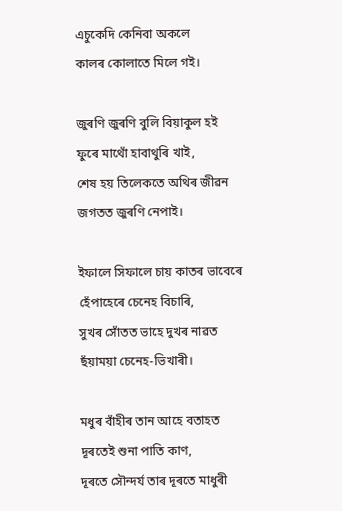এচুকেদি কেনিবা অকলে
কালৰ কোলাতে মিলে গই।

জুৰণি জুৰণি বুলি বিয়াকুল হই
ফুৰে মাথোঁ হাবাথুৰি খাই,
শেষ হয় তিলেকতে অথিৰ জীৱন
জগতত জুৰণি নেপাই।

ইফালে সিফালে চায় কাতৰ ভাবেৰে
হেঁপাহেৰে চেনেহ বিচাৰি,
সুখৰ সোঁতত ভাহে দুখৰ নাৱত
ছঁয়াময়া চেনেহ-ভিখাৰী।

মধুৰ বাঁহীৰ তান আহে বতাহত
দূৰতেই শুনা পাতি কাণ,
দূৰতে সৌন্দৰ্য তাৰ দূৰতে মাধুৰী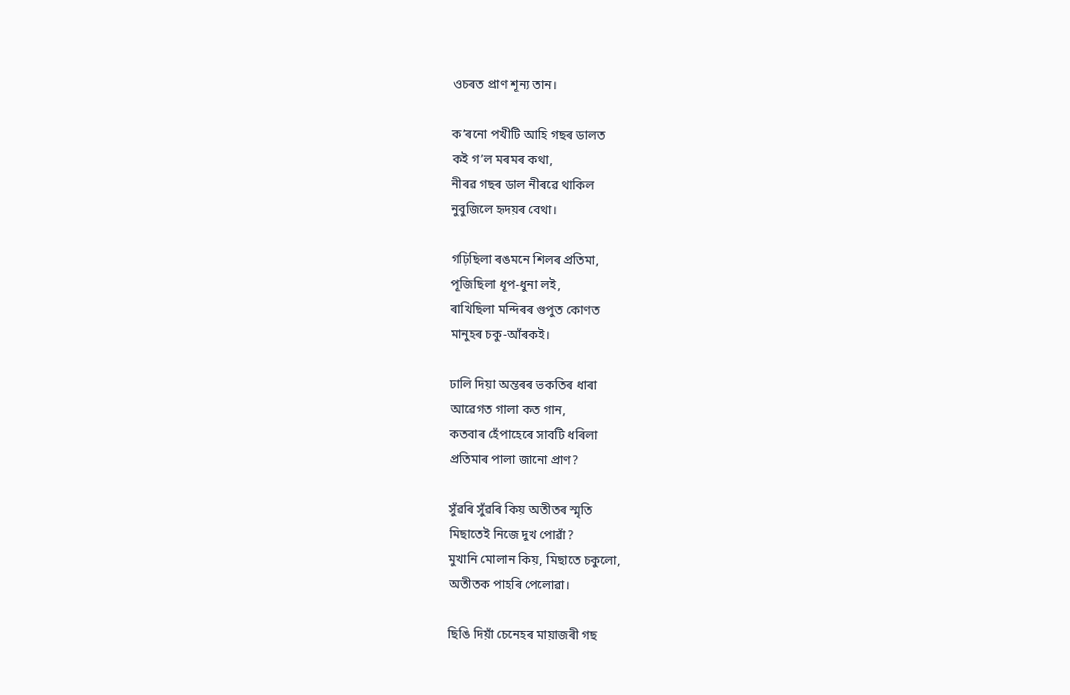ওচৰত প্ৰাণ শূন্য তান।

ক’ৰনো পখীটি আহি গছৰ ডালত
কই গ’ল মৰমৰ কথা,
নীৰৱ গছৰ ডাল নীৰৱে থাকিল
নুবুজিলে হৃদয়ৰ বেথা।

গঢ়িছিলা ৰঙমনে শিলৰ প্ৰতিমা,
পূজিছিলা ধূপ-ধুনা লই,
ৰাখিছিলা মন্দিৰৰ গুপুত কোণত
মানুহৰ চকু-আঁৰকই।

ঢালি দিয়া অন্তৰৰ ভকতিৰ ধাৰা
আৱেগত গালা কত গান,
কতবাৰ হেঁপাহেৰে সাবটি ধৰিলা
প্ৰতিমাৰ পালা জানো প্ৰাণ?

সুঁৱৰি সুঁৱৰি কিয় অতীতৰ স্মৃতি
মিছাতেই নিজে দুখ পোৱাঁ?
মুখানি মোলান কিয়, মিছাতে চকুলো,
অতীতক পাহৰি পেলোৱা।

ছিঙি দিয়াঁ চেনেহৰ মায়াজৰী গছ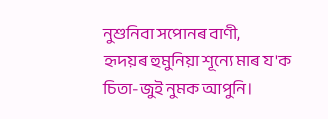নুশুনিবা সপোনৰ বাণী,
হৃদয়ৰ হুমুনিয়া শূন্যে মাৰ য'ক
চিতা-জুই নুমক আপুনি।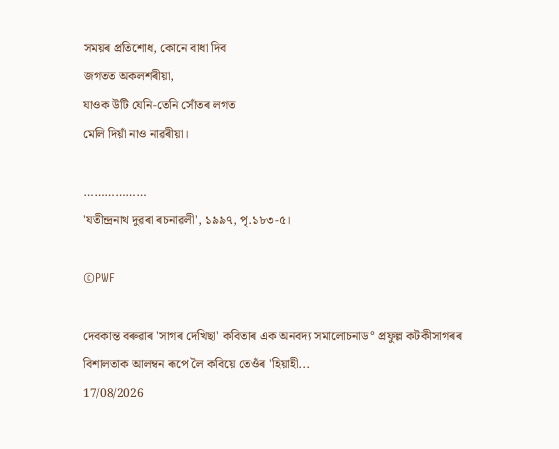সময়ৰ প্ৰতিশোধ, কোনে বাধা দিব
জগতত অকলশৰীয়া,
যাওক উটি যেনি-তেনি সোঁতৰ লগত
মেলি দিয়াঁ নাও নাৱৰীয়া।

………………
'যতীন্দ্ৰনাথ দুৱৰা ৰচনাৱলী', ১৯৯৭, পৃ.১৮৩-৫।

©PWF

দেবকান্ত বৰুৱাৰ 'সাগৰ দেখিছা' কবিতাৰ এক অনবদ্য সমালোচনাড° প্ৰফুল্ল কটকীসাগৰৰ বিশালতাক আলম্বন ৰূপে লৈ কবিয়ে তেওঁৰ 'হিয়াহী...
17/08/2026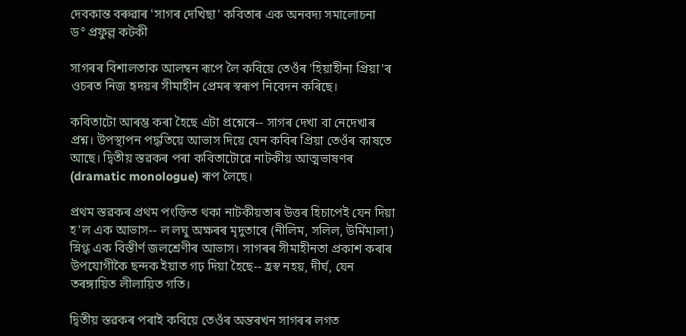দেবকান্ত বৰুৱাৰ 'সাগৰ দেখিছা' কবিতাৰ এক অনবদ্য সমালোচনা
ড° প্ৰফুল্ল কটকী

সাগৰৰ বিশালতাক আলম্বন ৰূপে লৈ কবিয়ে তেওঁৰ 'হিয়াহীনা প্রিয়া'ৰ ওচৰত নিজ হৃদয়ৰ সীমাহীন প্ৰেমৰ স্বৰূপ নিবেদন কৰিছে।

কবিতাটো আৰম্ভ কৰা হৈছে এটা প্রশ্নেৰে-- সাগৰ দেখা বা নেদেখাৰ প্রশ্ন। উপস্থাপন পদ্ধতিয়ে আভাস দিয়ে যেন কবিৰ প্ৰিয়া তেওঁৰ কাষতে আছে। দ্বিতীয় স্তৱকৰ পৰা কবিতাটোৱে নাটকীয় আত্মভাষণৰ (dramatic monologue) ৰূপ লৈছে।

প্রথম স্তৱকৰ প্ৰথম পংক্তিত থকা নাটকীয়তাৰ উত্তৰ হিচাপেই যেন দিয়া হ'ল এক আভাস-- ল লঘু অক্ষৰৰ মৃদুতাৰে (নীলিম, সলিল, উর্মিমালা) স্নিগ্ধ এক বিস্তীর্ণ জলশ্ৰেণীৰ আভাস। সাগৰৰ সীমাহীনতা প্ৰকাশ কৰাৰ উপযোগীকৈ ছন্দক ইয়াত গঢ় দিয়া হৈছে-- হ্রস্ব নহয়, দীর্ঘ, যেন তৰঙ্গায়িত লীলায়িত গতি।

দ্বিতীয় স্তৱকৰ পৰাই কবিয়ে তেওঁৰ অন্তৰখন সাগৰৰ লগত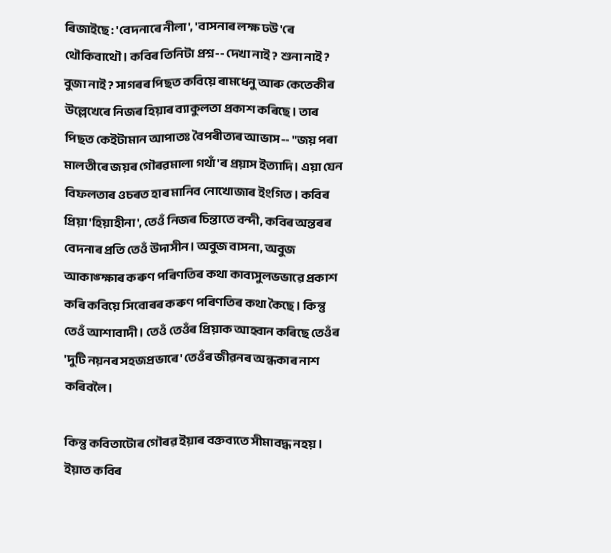ৰিজাইছে: 'বেদনাৰে নীলা', 'বাসনাৰ লক্ষ ঢউ'ৰে থৌকিবাথৌ। কবিৰ তিনিটা প্রশ্ন-- দেখা নাই? শুনা নাই? বুজা নাই? সাগৰৰ পিছত কবিয়ে ৰামধেনু আৰু কেতেকীৰ উল্লেখেৰে নিজৰ হিয়াৰ ব্যাকুলতা প্রকাশ কৰিছে। তাৰ পিছত কেইটামান আপাতঃ বৈপৰীত্যৰ আভাস-- "জয় পৰা মালতীৰে জয়ৰ গৌৰৱমালা গথাঁ'ৰ প্ৰয়াস ইত্যাদি। এয়া যেন বিফলতাৰ ওচৰত হাৰ মানিব নোখোজাৰ ইংগিত। কবিৰ প্রিয়া 'হিয়াহীনা', তেওঁ নিজৰ চিন্তাতে বন্দী, কবিৰ অন্তৰৰ বেদনাৰ প্ৰতি তেওঁ উদাসীন। অবুজ বাসনা, অবুজ আকাঙ্ক্ষাৰ কৰুণ পৰিণতিৰ কথা কাব্যসুলভভাৱে প্ৰকাশ কৰি কবিয়ে সিবোৰৰ কৰুণ পৰিণতিৰ কথা কৈছে। কিন্তু তেওঁ আশাবাদী। তেওঁ তেওঁৰ প্ৰিয়াক আহ্বান কৰিছে তেওঁৰ 'দুটি নয়নৰ সহজপ্রভাৰে' তেওঁৰ জীৱনৰ অন্ধকাৰ নাশ কৰিবলৈ।

কিন্তু কবিতাটোৰ গৌৰৱ ইয়াৰ বক্তব্যতে সীমাবদ্ধ নহয়। ইয়াত কবিৰ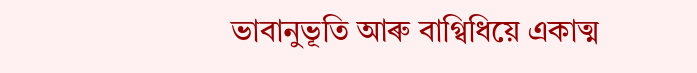ভাবানুভূতি আৰু বাগ্বিধিয়ে একাত্ম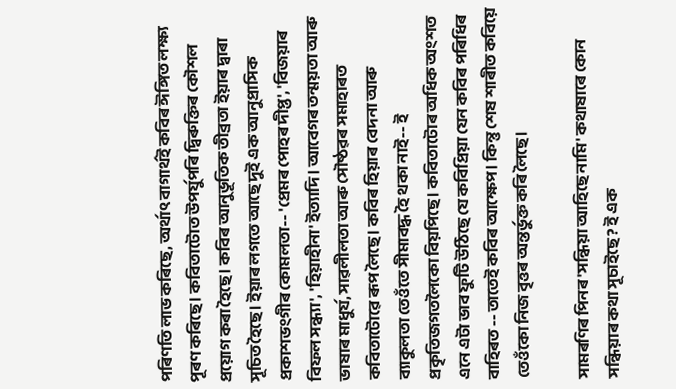পৰিণতি লাভ কৰিছে, অৰ্থাৎ বাগাৰ্থই কবিৰ ঈঙ্গিত লক্ষ্য পূৰণ কৰিছে। কবিতাটোত উপৰ্যুপৰি দ্বিৰুক্তিৰ কৌশল প্রয়োগ কৰা হৈছে। কবিৰ আনুভূতিক তীব্রতা ইয়াৰ দ্বাৰা সূচিত হৈছে। ইয়াৰ লগতে আছে দুই এক আনুপ্রাসিক প্রকাশভংগীৰ কোমলতা-- 'প্ৰেমৰ পোহৰ দীপ্ত', 'বিজয়াৰ বিফল সন্ধ্যা', 'হিয়াহীনা' ইত্যাদি। আবেগৰ তন্ময়তা আৰু ভাষাৰ মাধুর্য, সাৱলীলতা আৰু সৌষ্ঠৱৰ সমাহাৰত কবিতাটোৱে ৰূপ লৈছে। কবিৰ হিয়াৰ বেদনা আৰু ব্যাকুলতা তেওঁতে সীমাবদ্ধ হৈ থকা নাই-- ই প্রকৃতিজগতলৈকো বিয়পিছে। কবিতাটোৰ অধিক অংশত এনে এটা ভাব ফুটি উঠিছে যে কবিপ্রিয়া যেন কবিৰ পৰিধিৰ বাহিৰত -- তাতেই কবিৰ আক্ষেপ। কিন্তু শেষ শাৰীত কবিয়ে তেওঁকো নিজ বৃত্তৰ অন্তৰ্ভুক্ত কৰি লৈছে।

সামৰণিৰ পিনৰ 'সন্ধিয়া আহিছে নামি' কথাষাৰে কোন সন্ধিয়াৰ কথা সূচাইছে? ই এক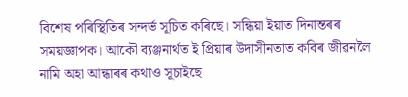বিশেষ পৰিস্থিতিৰ সন্দৰ্ভ সূচিত কৰিছে। সন্ধিয়া ইয়াত দিনান্তৰৰ সময়জ্ঞাপক। আকৌ ব্যঞ্জনাৰ্থত ই প্ৰিয়াৰ উদাসীনতাত কবিৰ জীৱনলৈ নামি অহা আন্ধাৰৰ কথাও সূচাইছে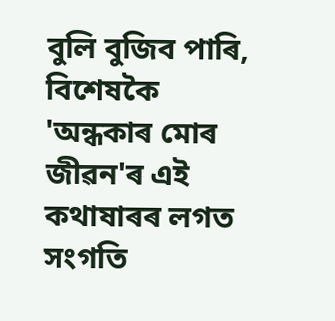বুলি বুজিব পাৰি, বিশেষকৈ 'অন্ধকাৰ মোৰ জীৱন'ৰ এই কথাষাৰৰ লগত সংগতি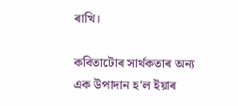ৰাখি।

কবিতাটোৰ সাৰ্থকতাৰ অন্য এক উপাদান হ'ল ইয়াৰ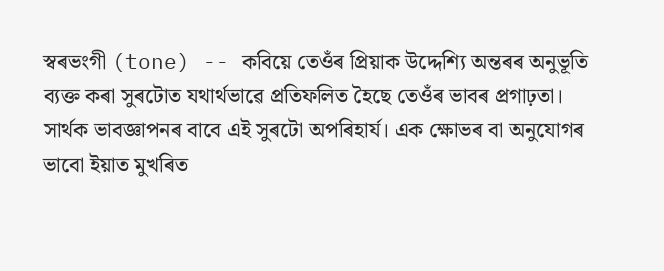স্বৰভংগী (tone) -- কবিয়ে তেওঁৰ প্ৰিয়াক উদ্দেশ্যি অন্তৰৰ অনুভূতি ব্যক্ত কৰা সুৰটোত যথার্থভাৱে প্ৰতিফলিত হৈছে তেওঁৰ ভাবৰ প্ৰগাঢ়তা। সার্থক ভাবজ্ঞাপনৰ বাবে এই সুৰটো অপৰিহাৰ্য। এক ক্ষোভৰ বা অনুযোগৰ ভাবো ইয়াত মুখৰিত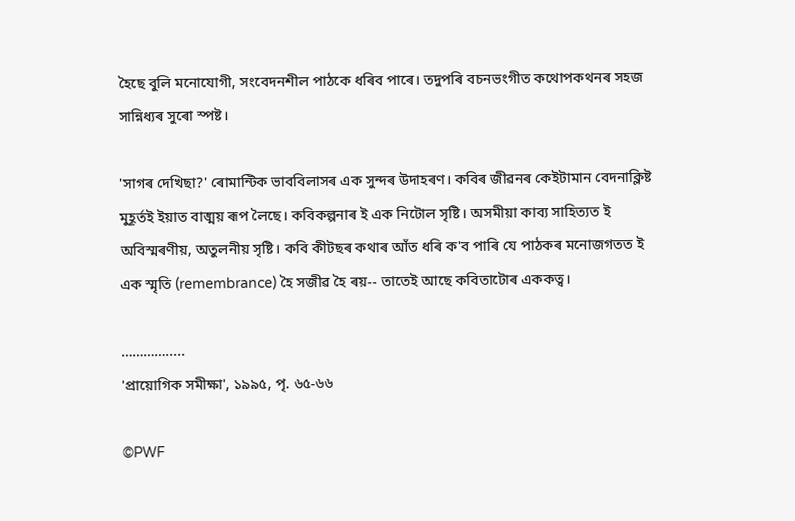হৈছে বুলি মনোযোগী, সংবেদনশীল পাঠকে ধৰিব পাৰে। তদুপৰি বচনভংগীত কথোপকথনৰ সহজ সান্নিধ্যৰ সুৰো স্পষ্ট।

'সাগৰ দেখিছা?' ৰোমান্টিক ভাববিলাসৰ এক সুন্দৰ উদাহৰণ। কবিৰ জীৱনৰ কেইটামান বেদনাক্লিষ্ট মুহূর্তই ইয়াত বাঙ্ময় ৰূপ লৈছে। কবিকল্পনাৰ ই এক নিটোল সৃষ্টি। অসমীয়া কাব্য সাহিত্যত ই অবিস্মৰণীয়, অতুলনীয় সৃষ্টি। কবি কীটছৰ কথাৰ আঁত ধৰি ক'ব পাৰি যে পাঠকৰ মনোজগতত ই এক স্মৃতি (remembrance) হৈ সজীৱ হৈ ৰয়-- তাতেই আছে কবিতাটোৰ এককত্ব।

………….....
'প্ৰায়োগিক সমীক্ষা', ১৯৯৫, পৃ. ৬৫-৬৬

©PWF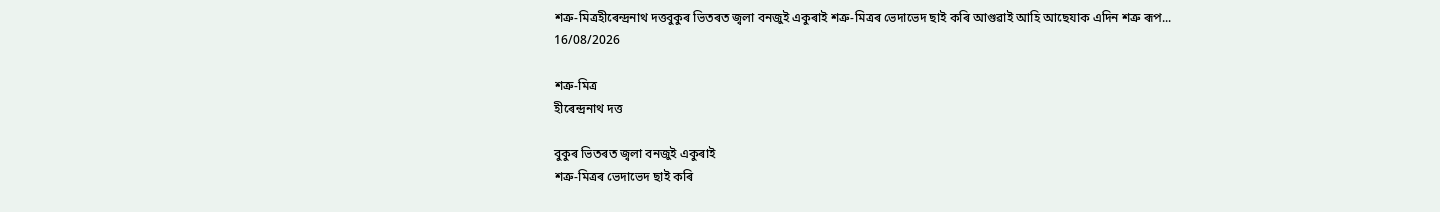শত্রু-মিত্রহীৰেন্দ্ৰনাথ দত্তবুকুৰ ভিতৰত জ্বলা বনজুই একুৰাই শত্রু-মিত্ৰৰ ভেদাভেদ ছাই কৰি আগুৱাই আহি আছেযাক এদিন শত্রু ৰূপ...
16/08/2026

শত্রু-মিত্র
হীৰেন্দ্ৰনাথ দত্ত

বুকুৰ ভিতৰত জ্বলা বনজুই একুৰাই
শত্রু-মিত্ৰৰ ভেদাভেদ ছাই কৰি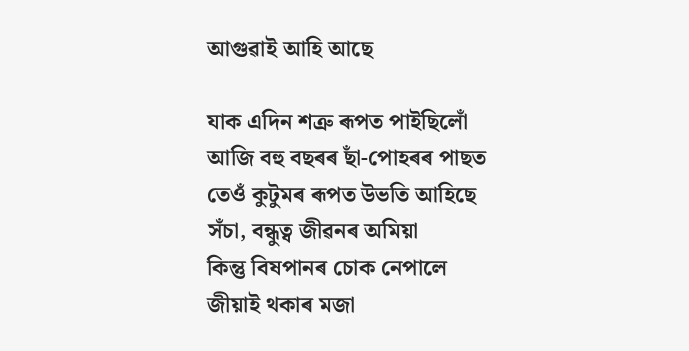আগুৱাই আহি আছে

যাক এদিন শত্রু ৰূপত পাইছিলোঁ
আজি বহু বছৰৰ ছাঁ-পোহৰৰ পাছত
তেওঁ কুটুমৰ ৰূপত উভতি আহিছে
সঁচা, বন্ধুত্ব জীৱনৰ অমিয়া
কিন্তু বিষপানৰ চোক নেপালে
জীয়াই থকাৰ মজা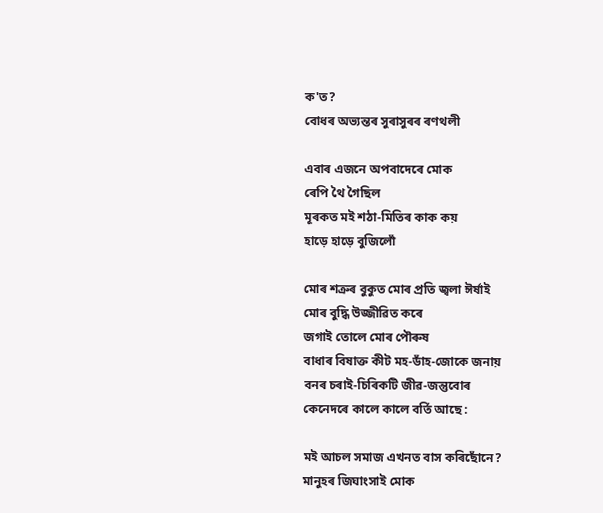ক'ত?
বোধৰ অভ্যন্তৰ সুৰাসুৰৰ ৰণথলী

এবাৰ এজনে অপবাদেৰে মোক
ৰেপি থৈ গৈছিল
মূৰকত মই শঠা-মিতিৰ কাক কয়
হাড়ে হাড়ে বুজিলোঁ

মোৰ শত্ৰুৰ বুকুত মোৰ প্ৰতি জ্বলা ঈর্ষাই
মোৰ বুদ্ধি উজ্জীৱিত কৰে
জগাই তোলে মোৰ পৌৰুষ
বাধাৰ বিষাক্ত কীট মহ-ডাঁহ-জোকে জনায়
বনৰ চৰাই-চিৰিকটি জীৱ-জন্তুবোৰ
কেনেদৰে কালে কালে বর্তি আছে :

মই আচল সমাজ এখনত বাস কৰিছোঁনে?
মানুহৰ জিঘাংসাই মোক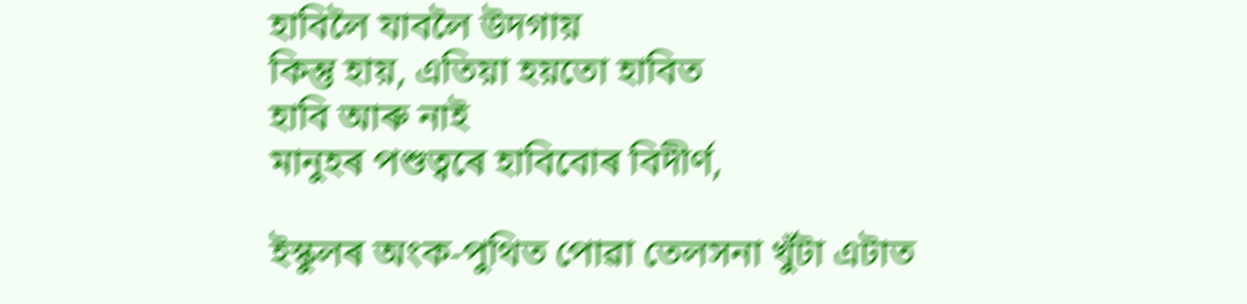হাবিলৈ যাবলৈ উদগায়
কিন্তু হায়, এতিয়া হয়তো হাবিত
হাবি আৰু নাই
মানুহৰ পশুত্বৰে হাবিবোৰ বিদীর্ণ,

ইস্কুলৰ অংক-পুথিত পোৱা তেলসনা খুঁটা এটাত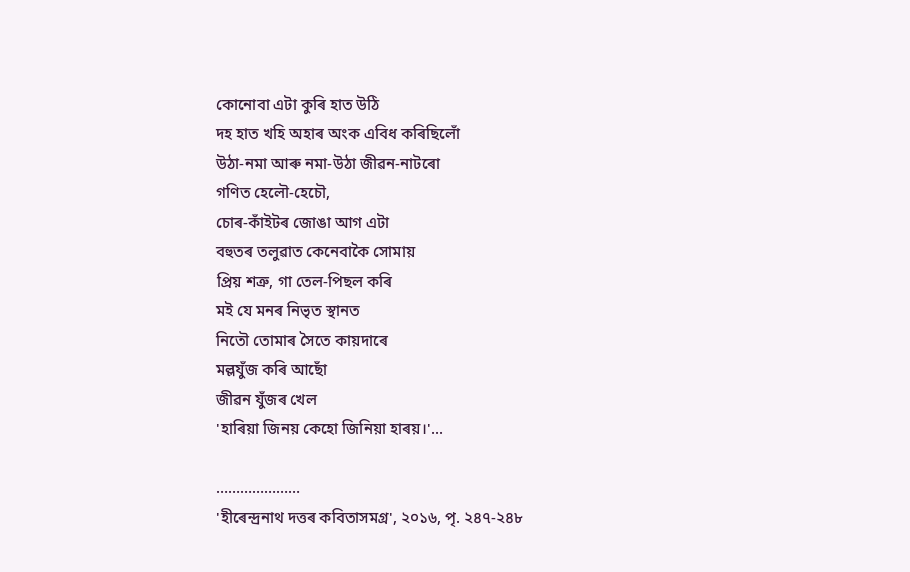কোনোবা এটা কুৰি হাত উঠি
দহ হাত খহি অহাৰ অংক এবিধ কৰিছিলোঁ
উঠা-নমা আৰু নমা-উঠা জীৱন-নাটৰো
গণিত হেলৌ-হেচৌ,
চোৰ-কাঁইটৰ জোঙা আগ এটা
বহুতৰ তলুৱাত কেনেবাকৈ সোমায়
প্রিয় শত্রু, গা তেল-পিছল কৰি
মই যে মনৰ নিভৃত স্থানত
নিতৌ তোমাৰ সৈতে কায়দাৰে
মল্লযুঁজ কৰি আছোঁ
জীৱন যুঁজৰ খেল
'হাৰিয়া জিনয় কেহো জিনিয়া হাৰয়।'...

…………………
'হীৰেন্দ্ৰনাথ দত্তৰ কবিতাসমগ্ৰ', ২০১৬, পৃ. ২৪৭-২৪৮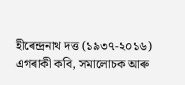হীৰেন্দ্ৰনাথ দত্ত (১৯৩৭-২০১৬) এগৰাকী কবি, সমালোচক আৰু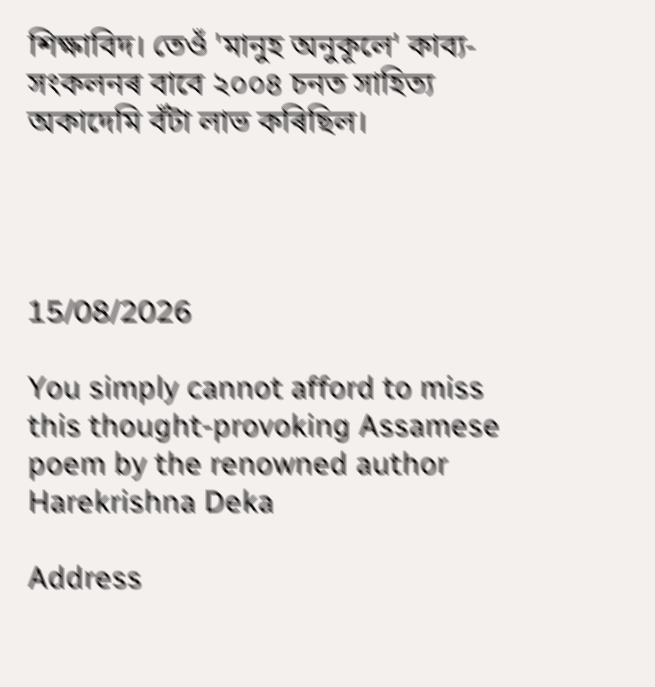শিক্ষাবিদ। তেওঁ 'মানুহ অনুকূলে' কাব্য-সংকলনৰ বাবে ২০০৪ চনত সাহিত্য অকাদেমি বঁটা লাভ কৰিছিল।




15/08/2026

You simply cannot afford to miss this thought-provoking Assamese poem by the renowned author Harekrishna Deka

Address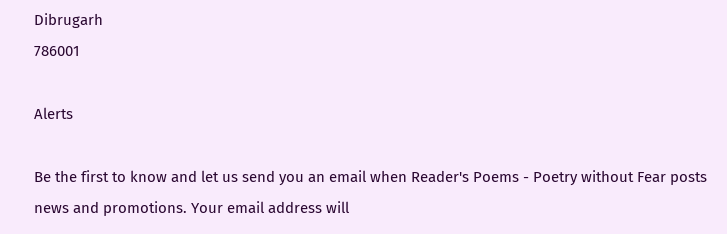Dibrugarh
786001

Alerts

Be the first to know and let us send you an email when Reader's Poems - Poetry without Fear posts news and promotions. Your email address will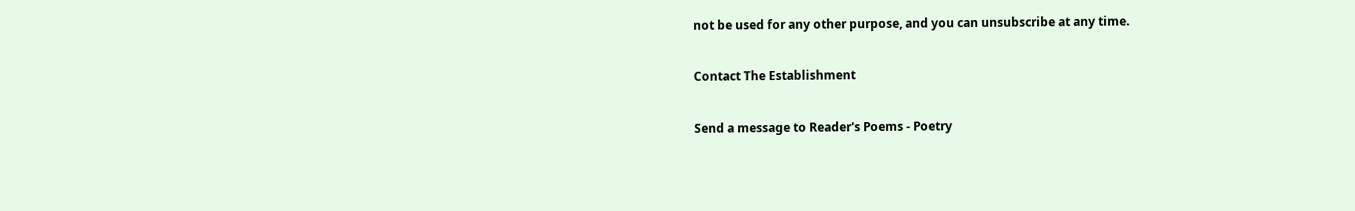not be used for any other purpose, and you can unsubscribe at any time.

Contact The Establishment

Send a message to Reader's Poems - Poetry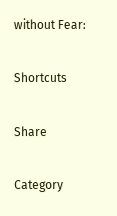without Fear:

Shortcuts

Share

Category